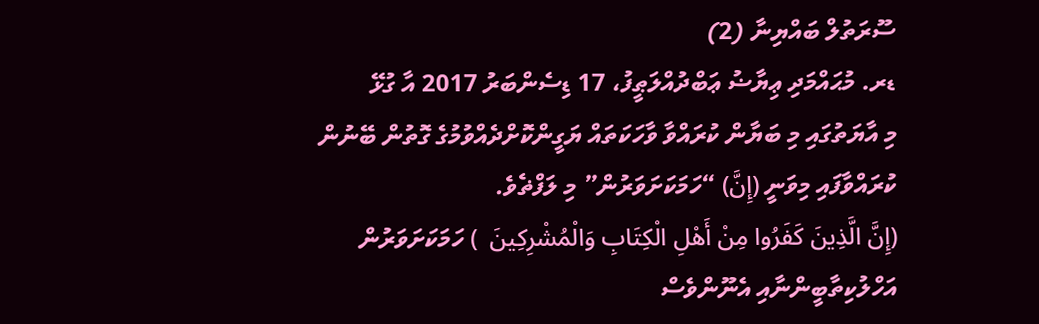ސޫރަތުލް ބައްޔިނާ (2)
ޑރ. މުޙައްމަދި ޢިޔާޟު ޢަބްދުއްލަޠީފު، 17 ޑިސެންބަރު 2017 އާ ގުޅޭ
މި އާޔަތުގައި މި ބަޔާން ކުރައްވާ ވާހަކަތައް ޔަގީންކޮށްދެއްވުމުގެ ގޮތުން ބޭނުން ކުރައްވާފައި މިވަނީ (إِنَّ) “ހަމަކަށަވަރުން” މި ލަފްޡެވެ.
(إِنَّ الَّذِينَ كَفَرُوا مِنْ أَهْلِ الْكِتَابِ وَالْمُشْرِكِينَ  ) ހަމަކަށަވަރުން އަހްލުކިތާބީންނާއި އެނޫންވެސް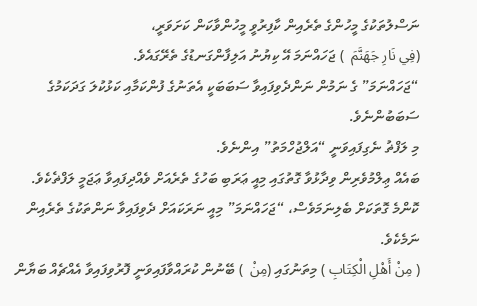ނަސްލުތަކުގެ މީހުންގެ ތެރެއިން ކާފިރުވީ މީހުންވާކަން ކަށަވަރީ،
(فِي نَارِ جَهَنَّمَ  ) ޖަހައްނަމަ އޭ ކިޔުނު އަލިފާންގަނޑުގެ ތެރޭގައެވެ.
“ޖަހައްނަމަ” ގެ ނަމުން ނަންދެވިފައިވާ ސަބަބަކީ އެތަނުގެ ފުންކަމާއި ކަޅުކުލަ ގަދަކަމުގެ ސަބަބުންނެވެ.
މި ލަފްޡު ނެގިފައިވަނީ “އަލްޖުހްމަތު” އިންނެވެ.
ބައެއް ޢިލްމުވެރިން ވިދާޅުވާ ގޮތުގައި މިއީ ޢަރަބި ބަހުގެ ތެރެއަށް ވެއްދިފައިވާ ޢަޖަމީ ލަފްޡެކެވެ. ކޮންމެ ގޮތަކަށް ބެލިނަމަވެސް، “ޖަހައްނަމަ” މިއީ ނަރަކައަށް ދެވިފައިވާ ނަންތަކުގެ ތެރެއިން ނަމެކެވެ.
( مِنْ أَهْلِ الْكِتَابِ ) މިތަނުގައި (مِنْ  ) ބޭނުން ކުރައްވާފައިވަނީ ފޮރުވިފައިވާ އެއްޗެއް ބަޔާން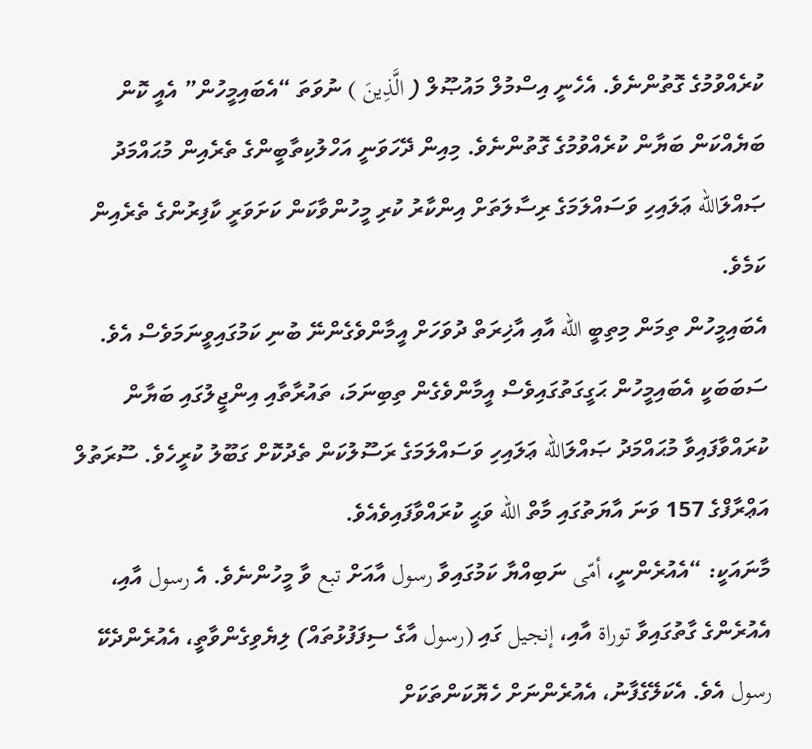ކުރެއްވުމުގެ ގޮތުންނެވެ. އެހެނީ އިސްމުލް މައުޞޫލް ( الَّذِينَ ) ނުވަތަ “އެބައިމީހުން” އެއީ ކޮން ބަޔެއްކަން ބަޔާން ކުރެއްވުމުގެ ގޮތުންނެވެ. މިއިން ދޭހަވަނީ އަހްލުކިތާބީންގެ ތެރެއިން މުޙައްމަދު ޞައްލަالله ޢަލައިހި ވަސައްލަމަގެ ރިސާލަތަށް އިންކާރު ކުރި މީހުންވާކަން ކަށަވަރީ ކާފިރުންގެ ތެރެއިން ކަމެވެ.
އެބައިމީހުން ތިމަން މިތިބީ الله އާއި އާޚިރަތް ދުވަހަށް އީމާންވެގެންނޭ ބުނި ކަމުގައިވީނަމަވެސް އެވެ. ސަބަބަކީ އެބައިމީހުން ޙަގީގަތުގައިވެސް އީމާންވެގެން ތިބިނަމަ، ތައުރާތާއި އިންޖީލުގައި ބަޔާން ކުރައްވާފައިވާ މުޙައްމަދު ޞައްލަالله ޢަލައިހި ވަސައްލަމަގެ ރަސޫލުކަން ތެދުކޮށް ގަބޫލު ކުރީހެވެ. ސޫރަތުލް އަޢްރާފްގެ 157 ވަނަ އާޔަތުގައި މާތް الله ވަޙީ ކުރައްވާފައިވެއެވެ.
މާނައަކީ: “އެއުރެންނީ، أمّى ނަބިއްޔާ ކަމުގައިވާ رسول އާއަށް تبع ވާ މީހުންނެވެ. އެ رسول އާއި، އެއުރެންގެ ގާތުގައިވާ توراة އާއި، إنجيل ގައި (رسول އާގެ ސިފަފުޅުތައް) ލިޔެވިގެންވާތީ، އެއުރެންދެކޭ رسول އެވެ. އެކަލޭގެފާނު، އެއުރެންނަށް ހެޔޮކަންތަކަށް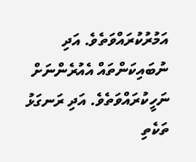އަމުރުކުރައްވަތެވެ. އަދި ނުބައިކަންތައް އެއުރެންނަށް ނަހީކުރައްވަތެވެ. އަދި ރަނގަޅު ތަކެތި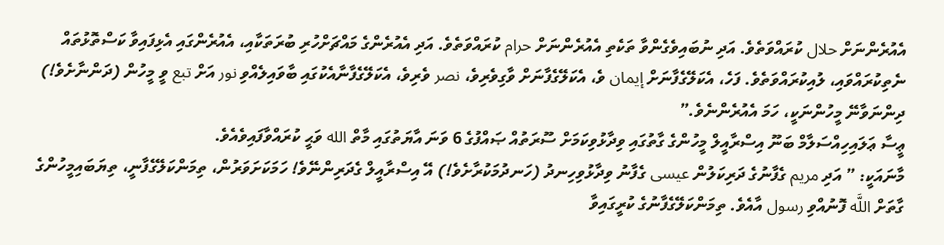އެއުރެންނަށް حلال ކުރައްވަތެވެ. އަދި ނުބައިވެގެންވާ ތަކެތި އެއުރެންނަށް حرام ކުރައްވަތެވެ. އަދި އެއުރެންގެ މައްޗަށްހުރި ބުރަތަކާއި، އެއުރެންގައި އެޅިފައިވާ ކަސްތޮޅުތައް ނެތިކުރައްވައި، ލުއިކުރައްވަތެވެ. ފަހެ، އެކަލޭގެފާނަށް إيمان ވެ، އެކަލޭގެފާނަށް ވާގިވެރިވެ، نصر ވެރިވެ، އެކަލޭގެފާނާއެކުގައި ބާވައިލެއްވި نور އަށް تبع ވީ މީހުން (ދަންނާށެވެ!) ދިންނަވާނޭ މީހުންނަކީ، ހަމަ އެއުރެންނެވެ.”
ޢީސާ ޢަލައިހިއްސަލާމް ބަނޫ އިސްރާއީލް މީހުންގެ ގާތުގައި ވިދާޅުވިކަމަށް ސޫރަތުއް ޞައްފުގެ 6 ވަނަ އާޔަތުގައި މާތް الله ވަޙީ ކުރައްވާފައިވެއެވެ.
މާނައަކީ: ” އަދި مريم ގެފާނުގެ ދަރިކަލުން عيسى ގެފާނު ވިދާޅުވިހިނދު (ހަނދުމަކުރާށެވެ!) އޭ އިސްރާއީލް ގެދަރިންނޭވެ! ހަމަކަށަވަރުން، ތިމަންކަލޭގެފާނީ، ތިޔަބައިމީހުންގެ ގާތަށް اللَّه ފޮނުއްވި رسول އާއެވެ. ތިމަންކަލޭގެފާނުގެ ކުރީގައިވާ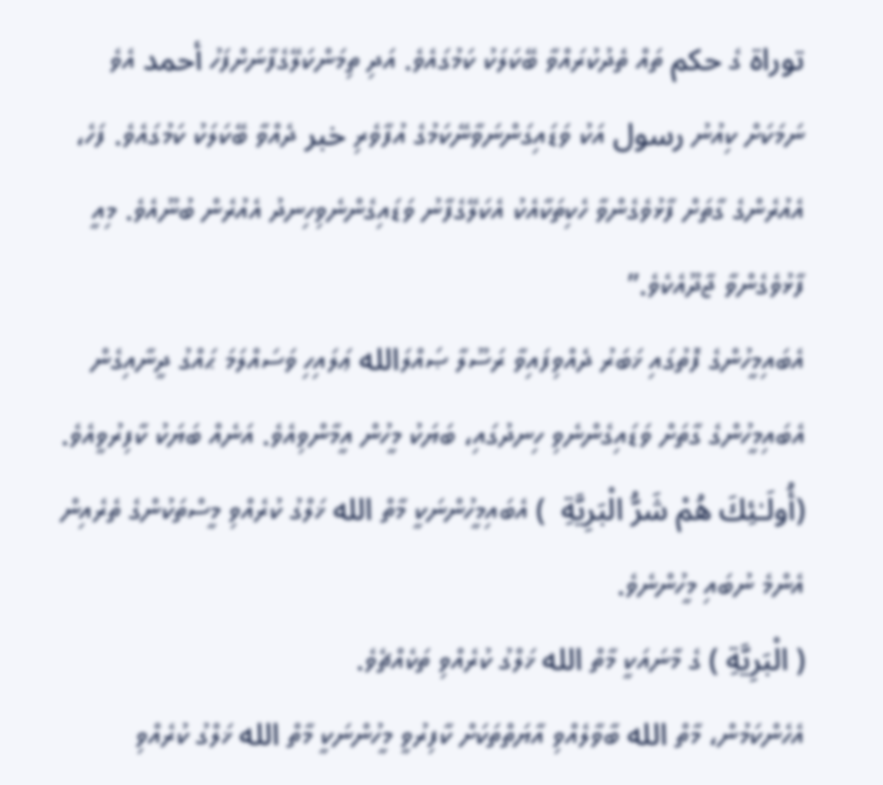توراة ގެ حكم ތައް ތެދުކުރައްވާ ބޭކަލަކު ކަމުގައެވެ. އަދި ތިމަންކަލޭގެފާނަށްފަހު أحمد އެވެ ނަމަކަށް ކިއުނު رسول އަކު ވަޑައިގަންނަވާނޭކަމުގެ އުފާވެރި خبر ދެއްވާ ބޭކަލަކު ކަމުގައެވެ. ފަހެ، އެއުރެންގެ ގާތަށް ފާޅުވެގެންވާ ހެކިތަކާއެކު އެކަލޭގެފާނު ވަޑައިގެންނެވިހިނދު އެއުރެން ބުނޫއެވެ. މިއީ ފާޅުވެގެންވާ ޖާދޫއެކެވެ.”
އެބައިމީހުންގެ ފޮތުގައި ޚަބަރު ދެއްވިފައިވާ ރަސޫލާ ޞައްލަالله ޢަލައިހި ވަސައްލަމަ ޙައްގު ދީނާއިގެން އެބައިމީހުންގެ ގާތަށް ވަޑައިގެންނެވި ހިނދުގައި، ބަޔަކު މީހުން އީމާންވިއެވެ. އަނެއް ބަޔަކު ކާފިރުވީއެވެ.
(أُولَـٰئِكَ هُمْ شَرُّ الْبَرِيَّةِ  ) އެބައިމީހުންނަކީ މާތް الله ޚަލްގު ކުރެއްވި މީސްތަކުންގެ ތެރެއިން އެންމެ ނުބައި މީހުންނެވެ.
( الْبَرِيَّةِ ) ގެ މާނައަކީ މާތް الله ޚަލްގު ކުރެއްވި ތަކެއްޗެވެ.
އެހެންކަމުން، މާތް الله ބާވާލެއްވި އާޔަތްތަކަށް ކާފިރުވީ މީހުންނަކީ މާތް الله ޚަލްގު ކުރެއްވި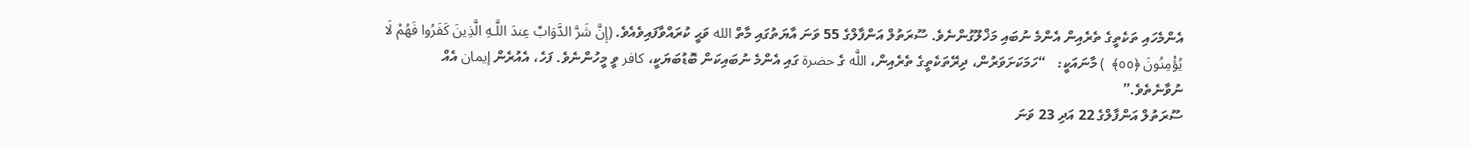އެންމެހައި ތަކެތީގެ ތެރެއިން އެންމެ ނުބައި މަޚްލޫގުންނެވެ. ސޫރަތުލް އަންފާލްގެ 55 ވަނަ އާޔަތުގައި މާތް الله ވަޙީ ކުރައްވާފައިވެއެވެ. (إِنَّ شَرَّ الدَّوَابِّ عِندَ اللَّـهِ الَّذِينَ كَفَرُوا فَهُمْ لَا يُؤْمِنُونَ ﴿٥٥﴾  ) މާނައަކީ:   “ހަމަކަށަވަރުން، ދިރޭތަކެތީގެ ތެރެއިން، اللَّه ގެ حضرة ގައި އެންމެ ނުބައިކަން ބޮޑުބަޔަކީ، كافر ވީ މީހުންނެވެ. ފަހެ، އެއުރެން إيمان އެއް ނުވާނެތެވެ.”
ސޫރަތުލް އަންފާލްގެ 22 އަދި 23 ވަނަ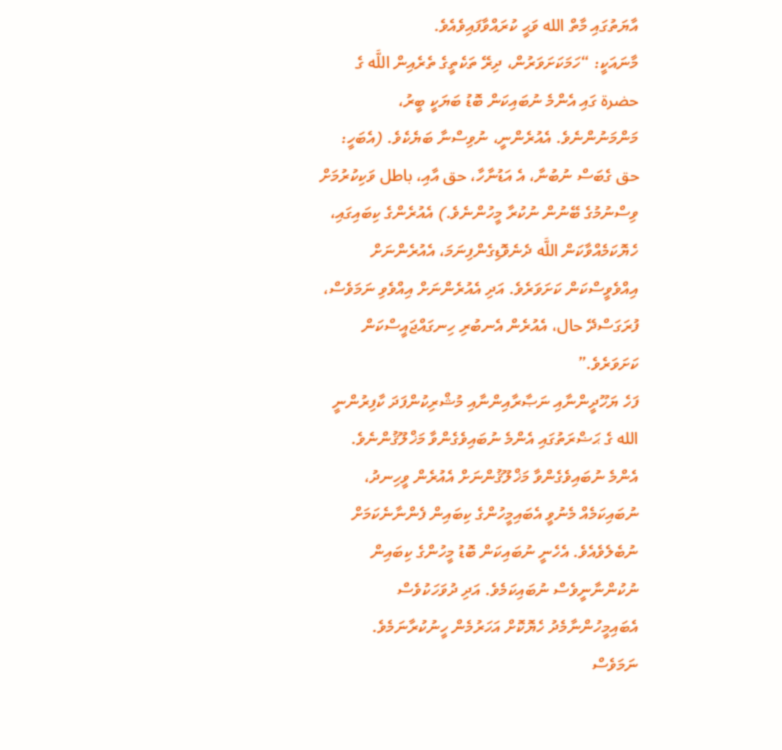އާޔަތުގައި މާތް الله ވަޙީ ކުރައްވާފައިވެއެވެ.
މާނައަކީ: “ހަމަކަށަވަރުން، ދިރޭ ތަކެތީގެ ތެރެއިން اللَّه ގެ حضرة ގައި އެންމެ ނުބައިކަން ބޮޑު ބަޔަކީ ބީރު، މަންމަނުންނެވެ. އެއުރެންނީ، ނުވިސްނާ ބަޔެކެވެ. (އެބަހީ: حق ގެބަސް ނުބުނާ، އެ އަޑުނާހާ، حق އާއި، باطل ވަކިކުރުމަށް ވިސްނުމުގެ ބޭނުން ނުކުރާ މީހުންނެވެ.) އެއުރެންގެ ކިބައިގައި، ހެޔޮކަމެއްވާކަން اللَّه ދެނެވޮޑިގެންފިނަމަ، އެއުރެންނަށް އިއްވެވީސްކަން ކަށަވަރެވެ. އަދި އެއުރެންނަށް އިއްވެވި ނަމަވެސް، ފުރަގަސްދޭ حال، އެއުރެން އެނބުރި ހިނގައްޖައީސްކަން ކަށަވަރެވެ.”
ފަހެ ޔަހޫދީންނާއި ނަޞާރާއިންނާއި މުޝްރިކުންފަދަ ކާފިރުންނީ الله ގެ ޙަޟްރަތުގައި އެންމެ ނުބައިވެގެންވާ މަޚްލޫޤުންނެވެ. އެންމެ ނުބައިވެގެންވާ މަޚްލޫޤުންނަށް އެއުރެން ވީހިނދު، ނުބައިކަމެއް މެނުވީ އެބައިމީހުންގެ ކިބައިން ފެންނާނެކަމަށް ނުބެލެވެއެވެ. އެހެނީ ނުބައިކަން ބޮޑު މީހުންގެ ކިބައިން ނުކުންނާނީވެސް ނުބައިކަމެވެ. އަދި ދުވަހަކުވެސް އެބައިމީހުންނާމެދު ހެޔޮކޮށް އަހަރުމެން ހީނުކުރާނަމެވެ.
ނަމަވެސް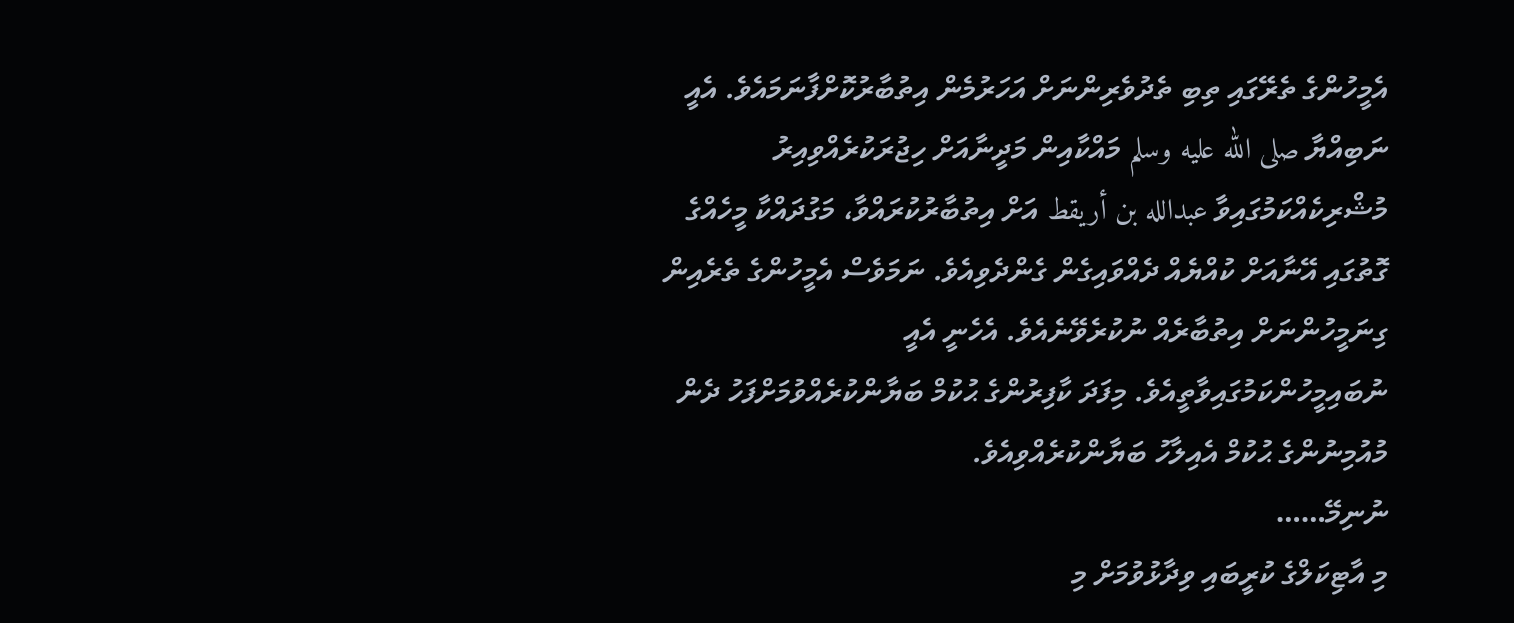އެމީހުންގެ ތެރޭގައި ތިބި ތެދުވެރިންނަށް އަހަރުމެން އިތުބާރުކޮށްފާނަމައެވެ. އެއީ ނަބިއްޔާ صلى الله عليه وسلم މައްކާއިން މަދީނާއަށް ހިޖުރަކުރެއްވިއިރު މުޝްރިކެއްކަމުގައިވާ عبدالله بن أريقط އަށް އިތުބާރުކުރައްވާ، މަގުދައްކާ މީހެއްގެ ގޮތުގައި އޭނާއަށް ކުއްޔެއް ދެއްވައިގެން ގެންދެވިއެވެ. ނަމަވެސް އެމީހުންގެ ތެރެއިން ގިނަމީހުންނަށް އިތުބާރެއް ނުކުރެވޭނެއެވެ. އެހެނީ އެއީ ނުބައިމީހުންކަމުގައިވާތީއެވެ. މިފަދަ ކާފިރުންގެ ޙުކުމް ބަޔާންކުރެއްވުމަށްފަހު ދެން މުއުމިނުންގެ ޙުކުމް އެއިލާހު ބަޔާންކުރެއްވިއެވެ.
ނުނިމޭ……
މި އާޓިކަލްގެ ކުރީބައި ވިދާޅުވުމަށް މި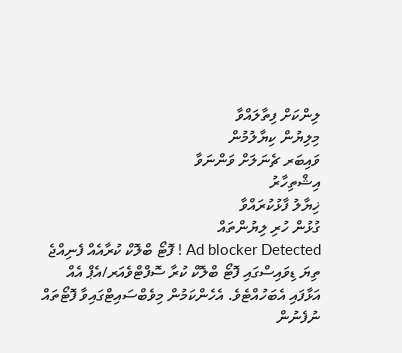ލިންކަށް ފިތާލައްވާ
މިލިޔުން ކިޔާލުމުން
ވައިބަރ ޗެނަލަށް ވަންނަވާ
އިޝްތިހާރު
ޚިޔާލު ފާޅުކުރައްވާ
ގުޅުން ހުރި ލިޔުންތައް
Ad blocker Detected ! ފޮޓޯ ބްލޮކް ކުރާއެއް ފެނިއްޖެ
ތިޔަ ޑިވައިސްގައި ފޮޓޯ ބްލޮކް ކުރާ ސޮފްޓްވެއަރ/އެޕް އެއް އަޅާފައި އެބަހުއްޓެވެ. އެހެންކަމުން މިވެބްސައިޓްގައިވާ ފޮޓޯތައް ނުފެނުން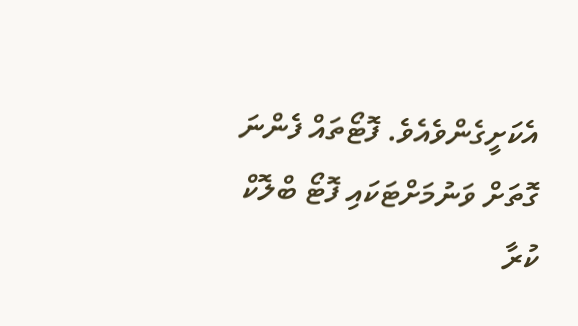އެކަށީގެންވެއެވެ. ފޮޓޯތައް ފެންނަ ގޮތަށް ވަނުމަށްޓަކައި ފޮޓޯ ބްލޮކް ކުރާ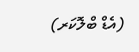(އެޑް ބްލޮކަރ)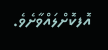އޮފކޮށްލައްވާށެވެ.